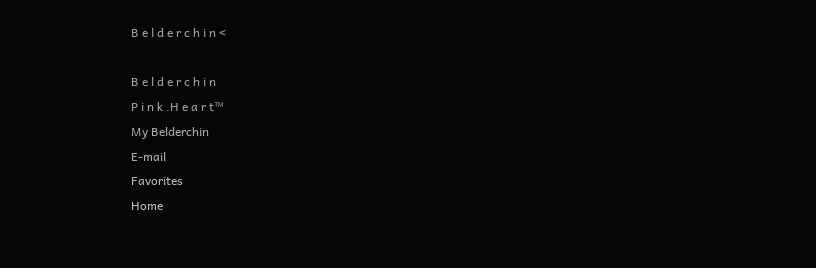B e l d e r c h i n <

B e l d e r c h i n
P i n k .H e a r t™
My Belderchin
E-mail
Favorites
Home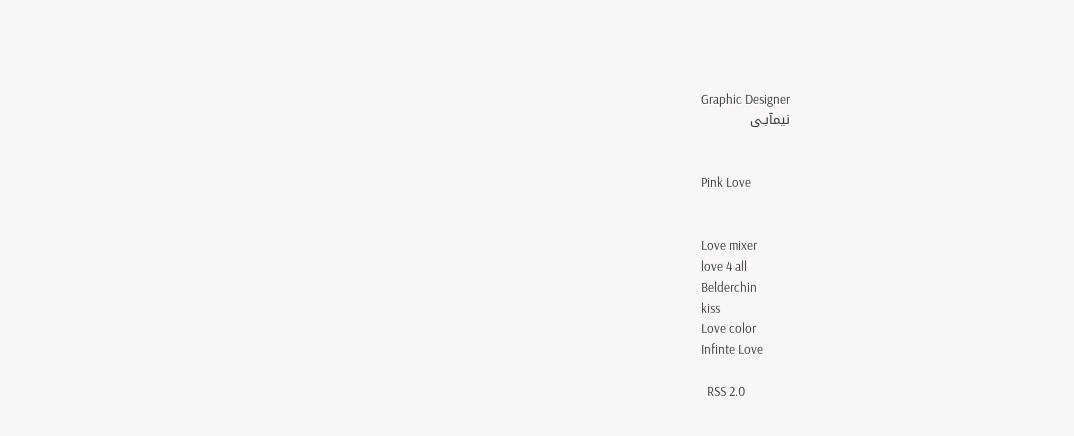Graphic Designer
نیمآبـی


Pink Love


Love mixer
love 4 all
Belderchin
kiss
Love color
Infinte Love

  RSS 2.0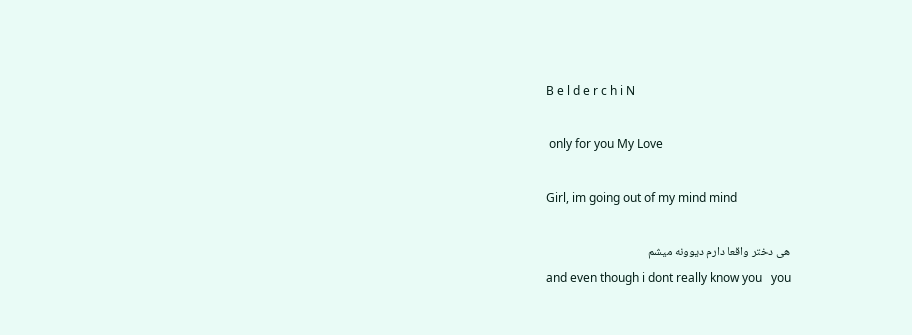B e l d e r c h i N

 only for you My Love

Girl, im going out of my mind mind

هی دختر واقعا دارم دیوونه میشم
and even though i dont really know you   you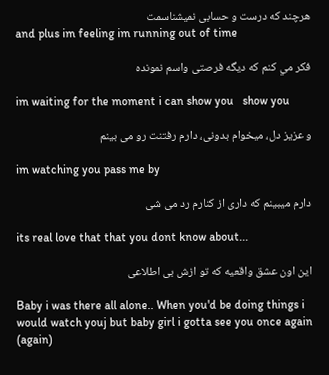هرچند که درست و حسابی نمیشناسمت
and plus im feeling im running out of time

فكر مي كنم كه ديگه فرصتی واسم نمونده

im waiting for the moment i can show you   show you

و عزیز دل، میخوام بدونی، دارم رفتنت رو می بینم

im watching you pass me by

دارم میبینم که داری از کنارم رد می شی

its real love that that you dont know about...

این اون عشق واقعیه که تو ازش بی اطلاعی

Baby i was there all alone.. When you'd be doing things i would watch youj but baby girl i gotta see you once again (again)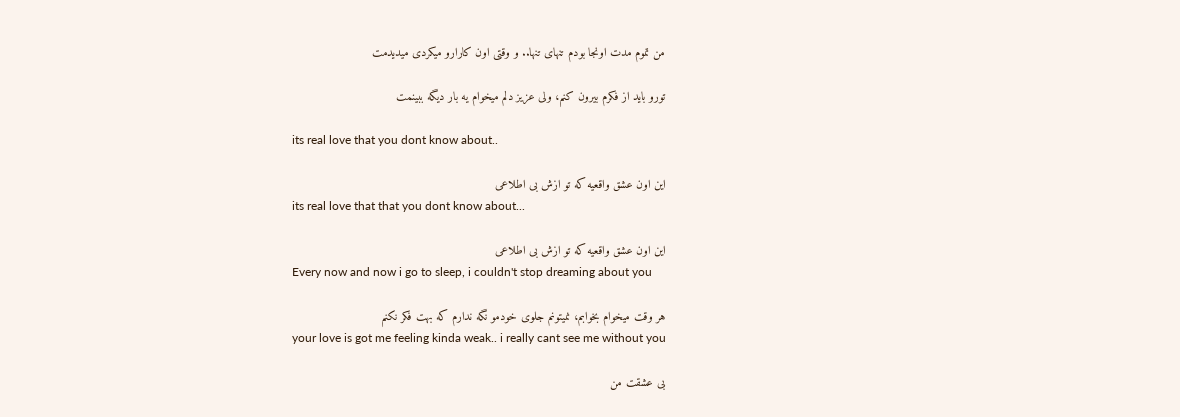من تموم مدت اونجا بودم تنهای تنها.. و وقتی اون کارارو میکردی میدیدمت

تورو باید از فکرم بیرون کنم، ولی عزیز دلم میخوام یه بار دیگه ببینمت

its real love that you dont know about..

این اون عشق واقعیه که تو ازش بی اطلاعی
its real love that that you dont know about...

این اون عشق واقعیه که تو ازش بی اطلاعی
Every now and now i go to sleep, i couldn't stop dreaming about you

هر وقت میخوام بخوابم، نمیتونم جلوی خودمو نگه ندارم که بهت فکر نکنم
your love is got me feeling kinda weak.. i really cant see me without you

بی عشقت من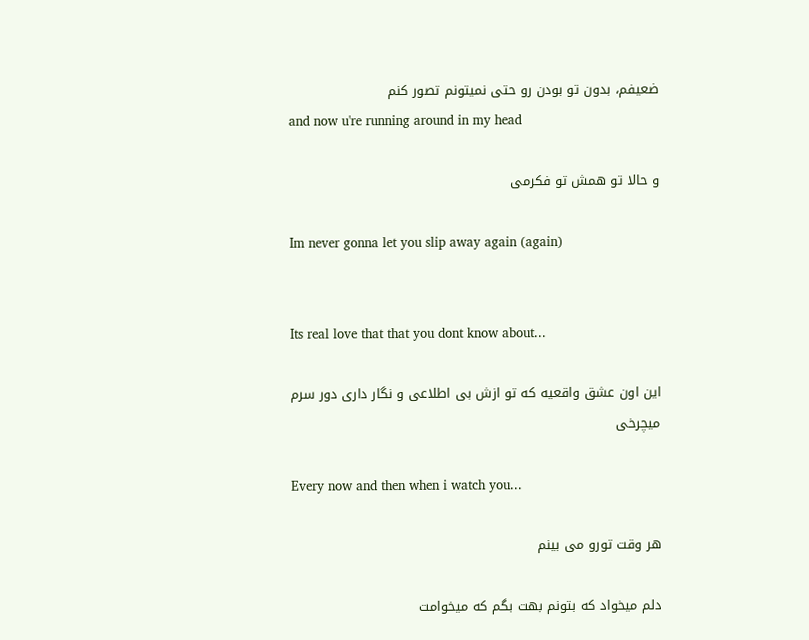ضعیفم، بدون تو بودن رو حتی نمیتونم تصور کنم
and now u're running around in my head

و حالا تو همش تو فکرمی

Im never gonna let you slip away again (again)


Its real love that that you dont know about...

این اون عشق واقعیه که تو ازش بی اطلاعی و نگار داری دور سرم میچرخی

Every now and then when i watch you...

هر وقت تورو می بینم

دلم میخواد که بتونم بهت بگم که میخوامت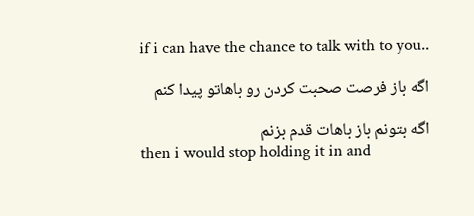if i can have the chance to talk with to you..

اگه باز فرصت صحبت کردن رو باهاتو پیدا کنم

اگه بتونم باز باهات قدم بزنم
then i would stop holding it in and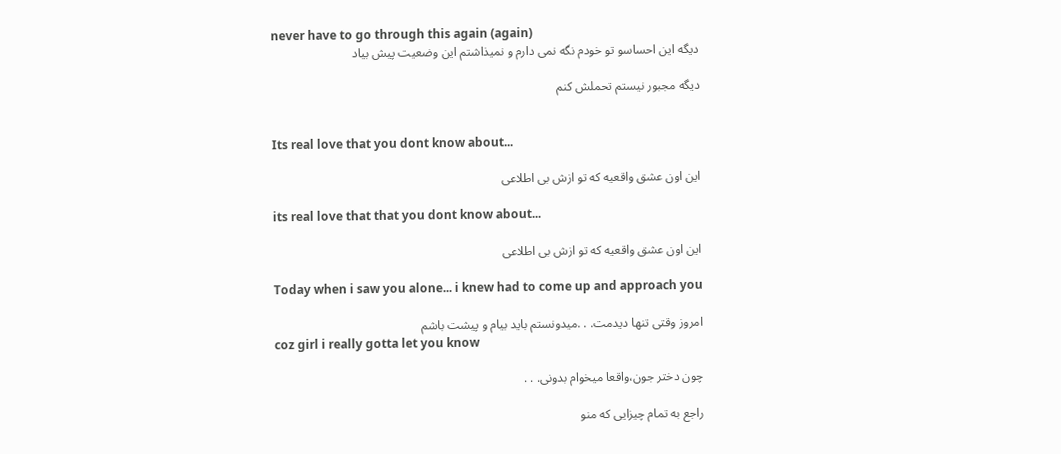never have to go through this again (again)
دیگه این احساسو تو خودم نگه نمی دارم و نمیذاشتم این وضعیت پیش بیاد

دیگه مجبور نیستم تحملش کنم


Its real love that you dont know about...

این اون عشق واقعیه که تو ازش بی اطلاعی

its real love that that you dont know about...

این اون عشق واقعیه که تو ازش بی اطلاعی

Today when i saw you alone... i knew had to come up and approach you

امروز وقتی تنها دیدمت. . .میدونستم باید بیام و پیشت باشم
coz girl i really gotta let you know

چون دختر جون،واقعا میخوام بدونی. . .

راجع به تمام چیزایی که منو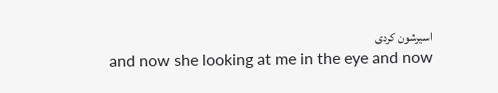اسیرشون کردی
and now she looking at me in the eye and now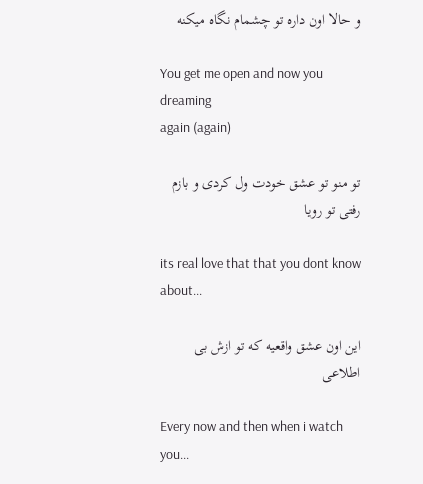و حالا اون داره تو چشمام نگاه میکنه

You get me open and now you dreaming
again (again)

تو منو تو عشق خودت ول کردی و بازم رفتی تو رویا

its real love that that you dont know about...

این اون عشق واقعیه که تو ازش بی اطلاعی

Every now and then when i watch you...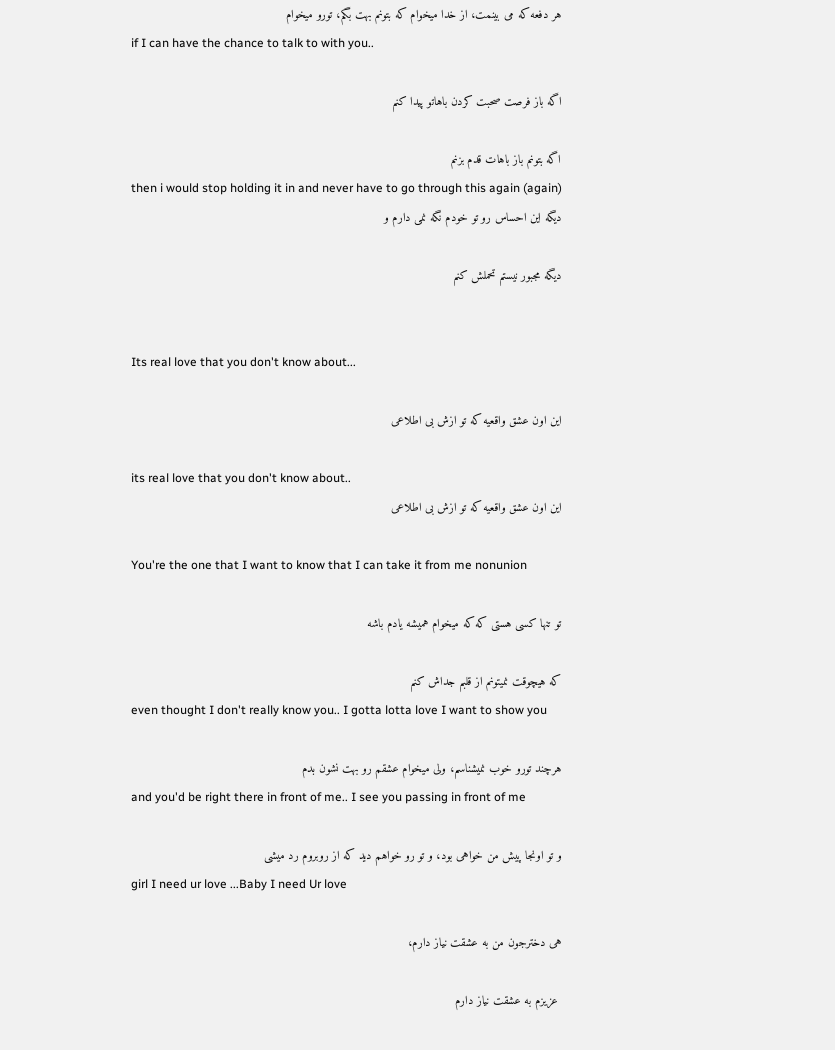هر دفعه که می بینمت، از خدا میخوام که بتونم بهت بگم، تورو میخوام
if I can have the chance to talk to with you..

اگه باز فرصت صحبت کردن باهاتو پیدا کنم

اگه بتونم باز باهات قدم بزنم
then i would stop holding it in and never have to go through this again (again)
دیگه این احساس رو تو خودم نگه نمی دارم و

دیگه مجبور نیستم تحملش کنم


Its real love that you don't know about...

این اون عشق واقعیه که تو ازش بی اطلاعی

its real love that you don't know about..
این اون عشق واقعیه که تو ازش بی اطلاعی

You're the one that I want to know that I can take it from me nonunion

تو تنها کسی هستی که که میخوام همیشه یادم باشه

که هیچوقت نمیتونم از قلبم جداش کنم
even thought I don't really know you.. I gotta lotta love I want to show you

هرچند تورو خوب نمیشناسم، ولی میخوام عشقم رو بهت نشون بدم
and you'd be right there in front of me.. I see you passing in front of me

و تو اونجا پیش من خواهی بود، و تو رو خواهم دید که از روبروم رد میشی
girl I need ur love ...Baby I need Ur love

هی دخترجون من به عشقت نیاز دارم،

 عزیزم به عشقت نیاز دارم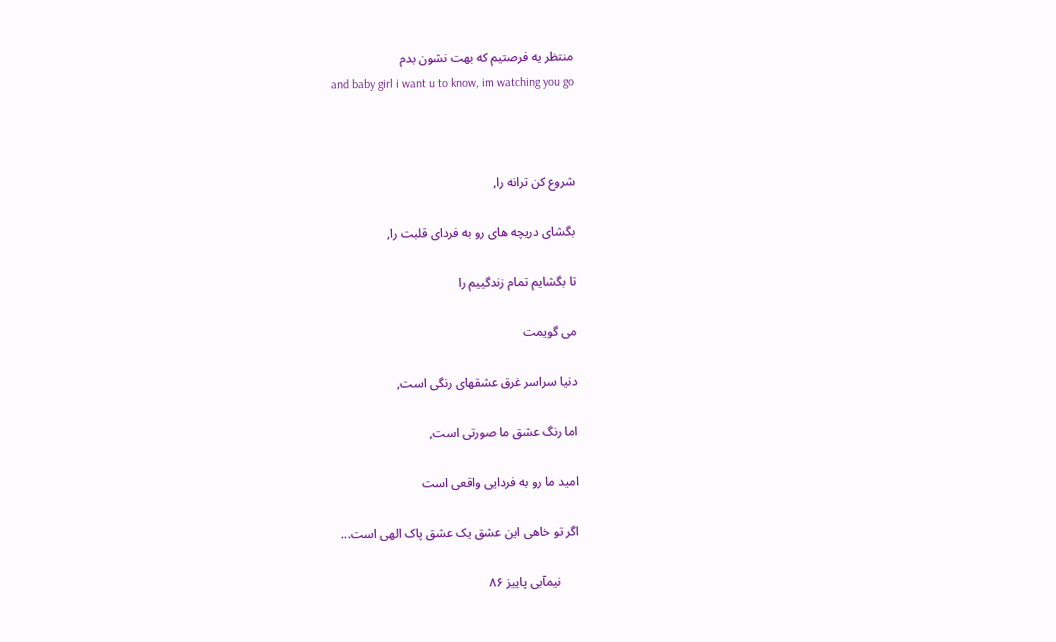منتظر یه فرصتیم که بهت نشون بدم
and baby girl i want u to know, im watching you go



شروع کن ترانه را,

بگشای دریچه های رو به فردای قلبت را,

تا بگشایم تمام زندگییم را

می گویمت

دنیا سراسر غرق عشقهای رنگی است,

اما رنگ عشق ما صورتی است,

امید ما رو به فردایی واقعی است

اگر تو خاهی این عشق یک عشق پاک الهی است...

      نیمآبی پاییز ۸۶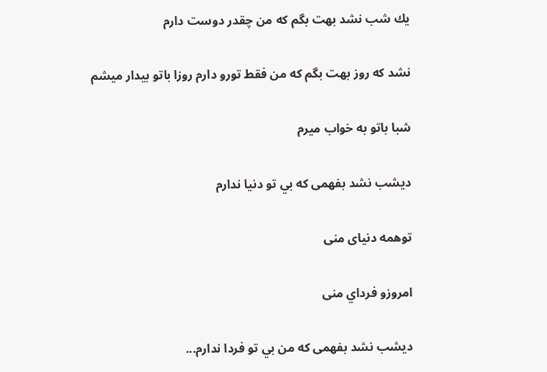يك شب نشد بهت بگم كه من چقدر دوست دارم

نشد كه روز بهت بگم كه من فقط تورو دارم روزا باتو بيدار ميشم

شبا باتو به خواب ميرم

ديشب نشد بفهمی كه بي تو دنيا ندارم

توهمه دنيای منی

امروزو فرداي منی

ديشب نشد بفهمی كه من بي تو فردا ندارم...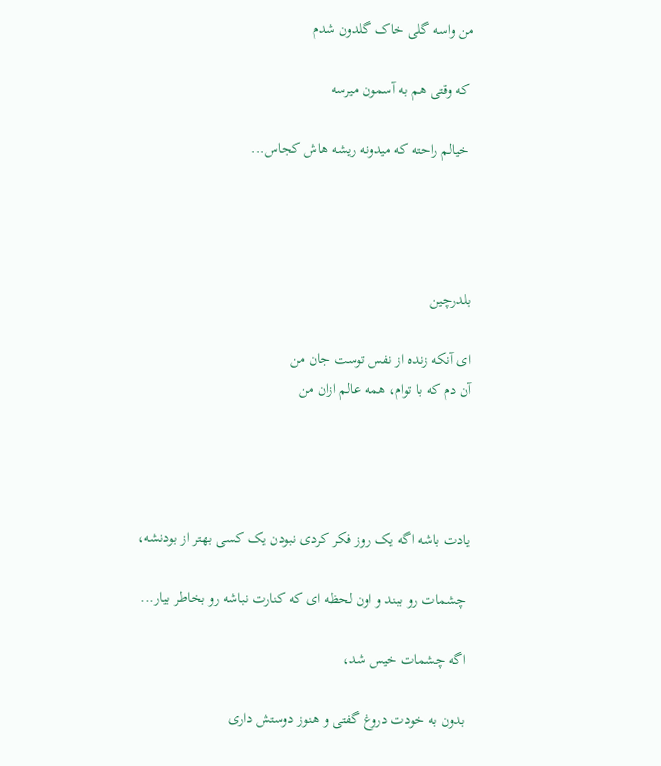من واسه گلی خاک گلدون شدم

 که وقتی هم به آسمون میرسه

 خیالم راحته که میدونه ریشه هاش کجاس...




بلدرچین

ای آنکه زنده از نفس توست جان من
آن دم که با تو‌ام، همه عالم ازان من




یادت باشه اگه یک روز فکر کردی نبودن یک کسی بهتر از بودنشه،

 چشمات رو ببند و اون لحظه ای که کنارت نباشه رو بخاطر بیار...

 اگه چشمات خیس شد،

 بدون به خودت دروغ گفتی و هنوز دوستش داری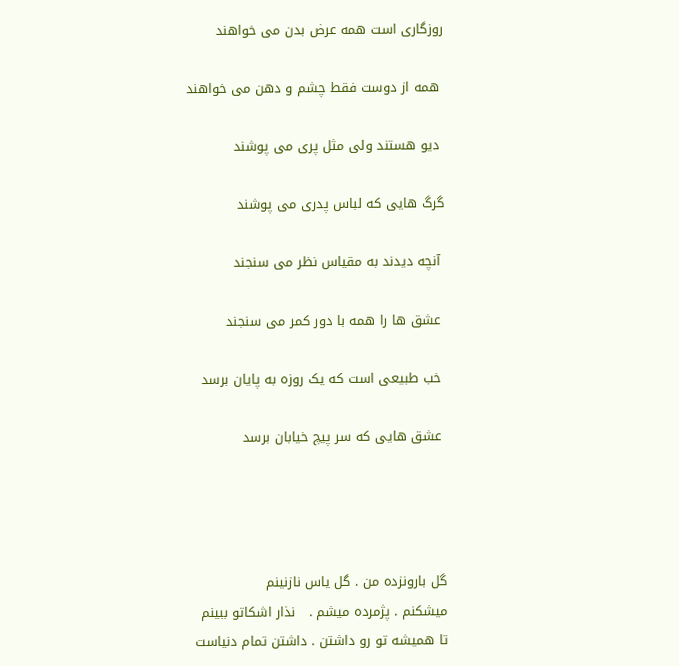روزگاری است همه عرض بدن می خواهند

 همه از دوست فقط چشم و دهن می خواهند

 دیو هستند ولی مثل پری می پوشند

گرگ هایی که لباس پدری می پوشند

 آنچه دیدند به مقیاس نظر می سنجند

 عشق ها را همه با دور کمر می سنجند

 خب طبیعی است که یک روزه به پایان برسد

 عشق هایی که سر پیچ خیابان برسد




گل بارونزده من . گل یاس نازنینم
میشکنم . پژمرده میشم .   نذار اشکاتو ببینم
تا همیشه تو رو داشتن . داشتن تمام دنیاست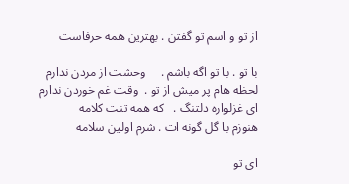از تو و اسم تو گفتن . بهترین همه حرفاست

با تو . با تو اگه باشم .     وحشت از مردن ندارم
لحظه هام پر میش از تو .  وقت غم خوردن ندارم
ای غزلواره دلتنگ .   که همه تنت کلامه
هنوزم با گل گونه ات . شرم اولین سلامه

ای تو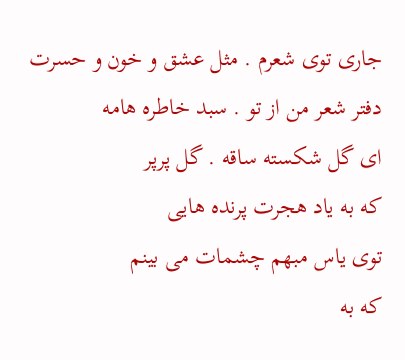جاری توی شعرم . مثل عشق و خون و حسرت
دفتر شعر من از تو . سبد خاطره هامه
ای گل شکسته ساقه . گل پرپر
که به یاد هجرت پرنده هایی
توی یاس مبهم چشمات می بینم
که به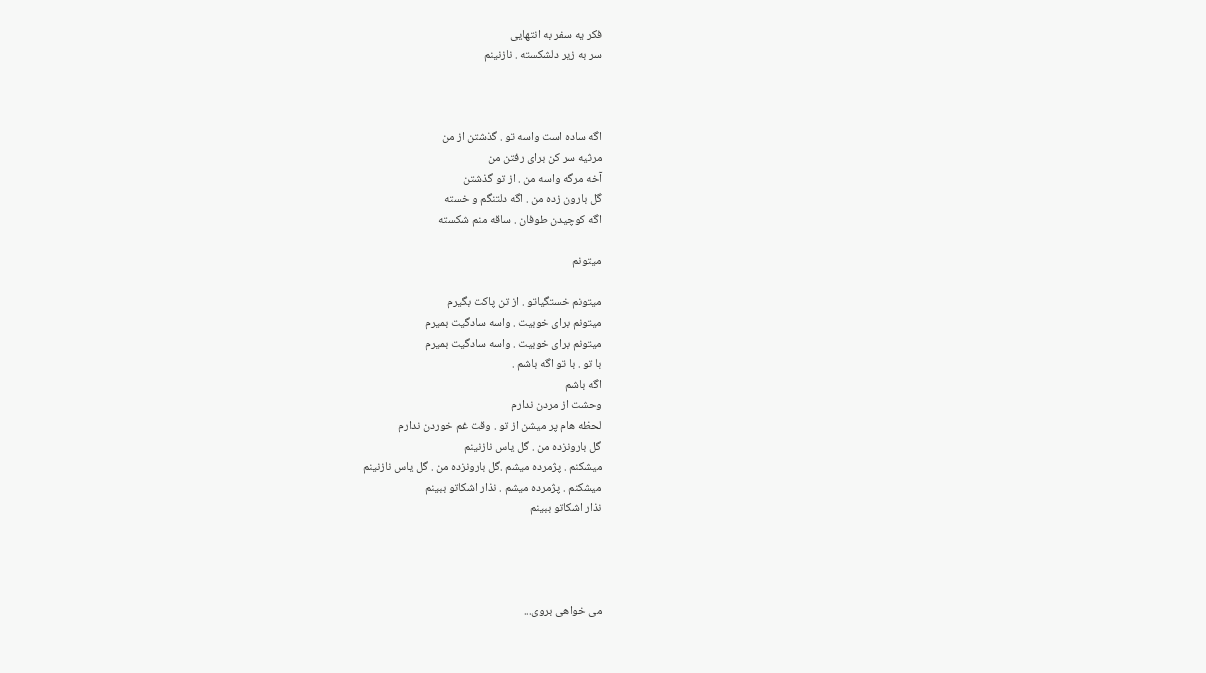فکر یه سفر به انتهایی
سر به زیر دلشکسته . نازنینم



اگه ساده است واسه تو . گذشتن از من
مرثیه سر کن برای رفتن من
آخه مرگه واسه من . از تو گذشتن
گل بارون زده من . اگه دلتنگم و خسته
اگه کوچیدن طوفان . ساقه منم شکسته

میتونم

میتونم خستگیاتو . از تن پاکت بگیرم
میتونم برای خوبیت . واسه سادگیت بمیرم
میتونم برای خوبیت . واسه سادگیت بمیرم
با تو . با تو اگه باشم .
اگه باشم
وحشت از مردن ندارم
لحظه هام پر میشن از تو . وقت غم خوردن ندارم
گل بارونزده من . گل یاس نازنینم
میشکنم . پژمرده میشم .گل بارونزده من . گل یاس نازنینم
میشکنم . پژمرده میشم . نذار اشکاتو ببینم
نذار اشکاتو ببینم




می خواهی بروی...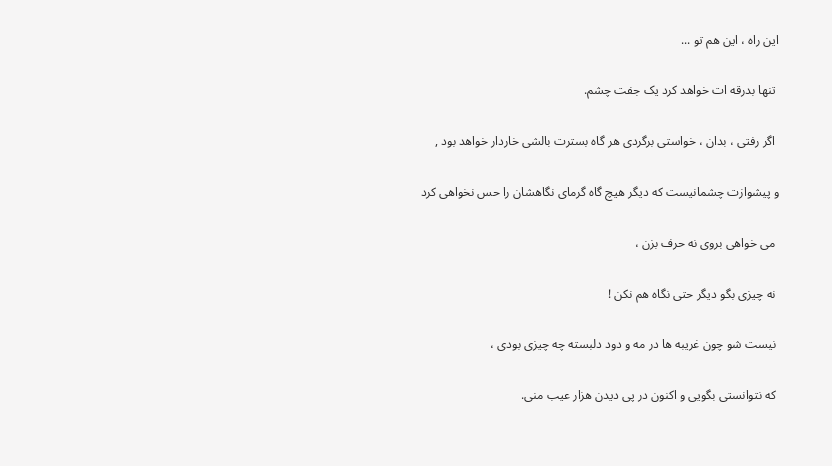این راه ، این هم تو ...

 تنها بدرقه ات خواهد کرد یک جفت چشم.

 اگر رفتی ، بدان ، خواستی برگردی هر گاه بسترت بالشی خاردار خواهد بود ,

و پیشوازت چشمانیست که دیگر هیچ گاه گرمای نگاهشان را حس نخواهی کرد

 می خواهی بروی نه حرف بزن ،

 نه چیزی بگو دیگر حتی نگاه هم نکن !

 نیست شو چون غریبه ها در مه و دود دلبسته چه چیزی بودی ،

 که نتوانستی بگویی و اکنون در پی دیدن هزار عیب منی.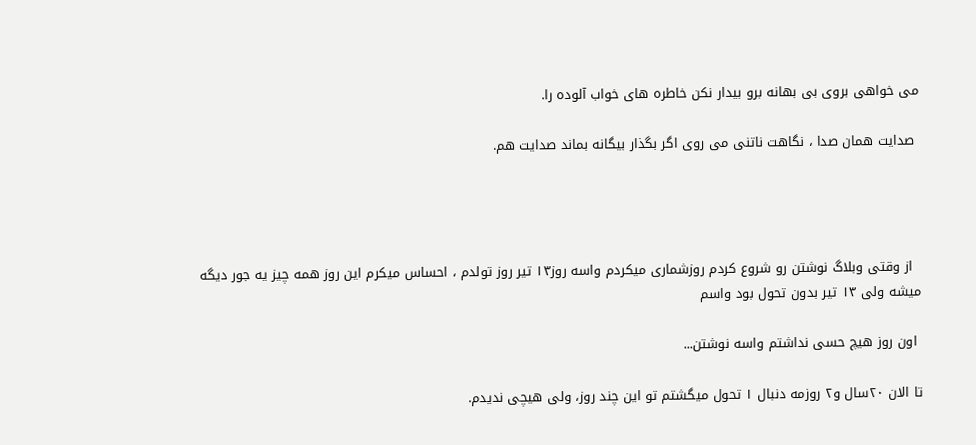می خواهی بروی بی بهانه برو بیدار نکن خاطره های خواب آلوده را.

 صدایت همان صدا ، نگاهت ناتنی می روی اگر بگذار بیگانه بماند صدایت هم.




  از وقتی وبلاگ نوشتن رو شروع کردم روزشماری میکردم واسه روز۱۳ تیر روز تولدم ، احساس میکرم این روز همه چیز یه جور دیگه میشه ولی ۱۳ تیر بدون تحول بود واسم

 اون روز هیچ حسی نداشتم واسه نوشتن...

تا الان ۲۰سال و۲ روزمه دنبال ۱ تحول میگشتم تو این چند روز، ولی هیچی ندیدم.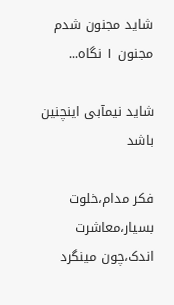شاید مجنون شدم مجنون ۱ نگاه...

شاید نیمآبی اینچنین باشد

فکر مدام،خلوت بسیار،معاشرت اندک،چون مینگرد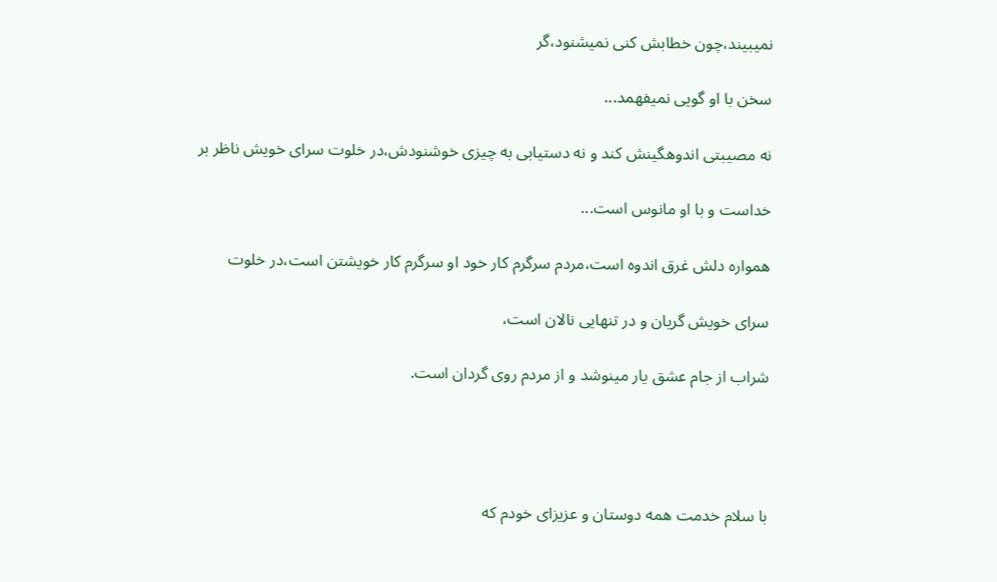نمیبیند،چون خطابش کنی نمیشنود،گر

سخن با او گویی نمیفهمد...

نه مصیبتی اندوهگینش کند و نه دستیابی به چیزی خوشنودش،در خلوت سرای خویش ناظر بر

خداست و با او مانوس است...

همواره دلش غرق اندوه است،مردم سرگرم کار خود او سرگرم کار خویشتن است،در خلوت

سرای خویش گریان و در تنهایی نالان است،

شراب از جام عشق یار مینوشد و از مردم روی گردان است.




با سلام خدمت همه دوستان و عزیزای خودم که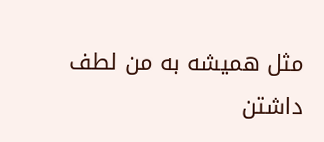مثل همیشه به من لطف داشتن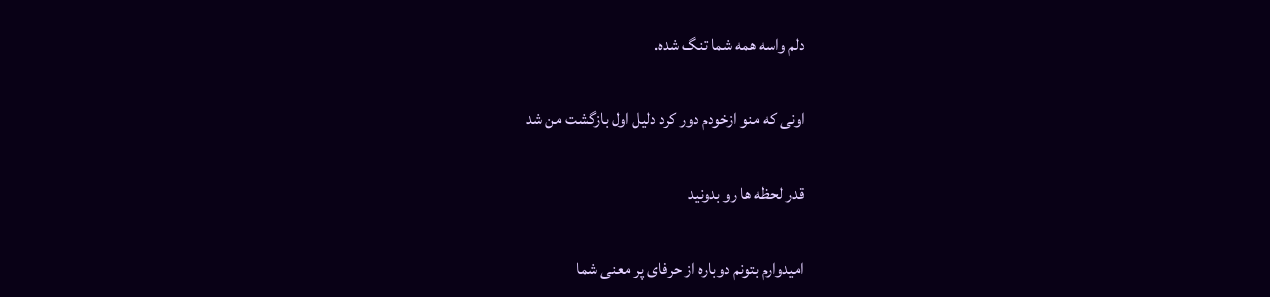دلم واسه همه شما تنگ شده.

اونی که منو ازخودم دور کرد دلیل اول بازگشت من شد

قدر لحظه ها رو بدونید

امیدوارم بتونم دوباره از حرفای پر معنی شما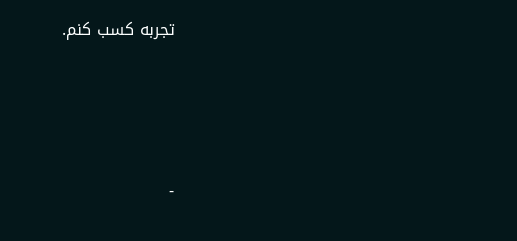تجربه کسب کنم.




-